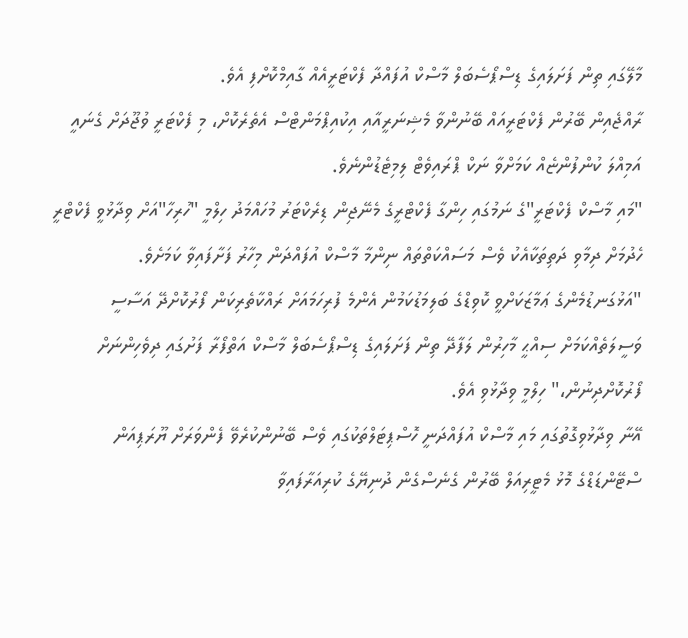މާލޭގައި ތިން ފަށަލައިގެ ޑިސްޕޯސެބަލް މާސްކް އުފައްދާ ފެކްޓަރީއެއް ގާއިމްކޮށްފި އެވެ.
ރާއްޖެއިން ބޭރުން ފެކްޓަރީއައް ބޭނުންވާ މެޝިނަރީއާއި އިކުއިޕްމަންޓްސް އެތެރެކޮށް، މި ފެކްޓަރީ ވުޖޫދަށް ގެނައީ އަމިއްލަ ކުންފުންޏެއް ކަމަށްވާ ނަކް ޕްރައިވެޓް ލިމިޓެޑުންނެވެ.
"މައި މާސްކް ފެކްޓަރީ"ގެ ނަމުގައި ހިންގާ ފެކްޓްރީގެ މެނޭޖިން ޑިރެކްޓަރު މުހައްމަދު ހިލްމީ "ހުރިހާ"އަށް ވިދާޅުވީ ފެކްޓްރީ ހެދުމަށް ދިމާވި ދަތިތަކާއެކު ވެސް މަސައްކަތްތައް ނިންމާ މާސްކް އުފައްދަން މިހާރު ފަށާފައިވާ ކަމަށެވެ.
"އަޅުގަނޑުމެންގެ ޢަމާޒަކަށްވީ ކޮވިޑްގެ ބަލިމަޑުކަމުން އެންމެ ފުރިހަމައަށް ރައްކާތެރިކަން ފޯރުކޮށްދޭ އަސާސީ ވަސީލަތެއްކަމަށް ސިއްޙީ މާހިރުން ލަފާދޭ ތިން ފަށަލައިގެ ޑިސްޕޯސެބަލް މާސްކް އަތްފޯރާ ފަށުގައި ދިވެހިންނަށް ފޯރުކޮށްދިނުން،" ހިލްމީ ވިދާޅުވި އެވެ.
އޭނާ ވިދާޅުވިގޮތުގައި މައި މާސްކް އުފައްދަނީ ހޮސްޕިޓަލްތަކުގައި ވެސް ބޭނުންކުރެވޭ ފެންވަރަށް ޔޫރަޕިއަން ސްޓޭންޑަޑްގެ މޮޅު މެޓީރިއަލް ބޭރުން ގެނެސްގެން ދުނިޔޭގެ ކުރިއަރާފައިވާ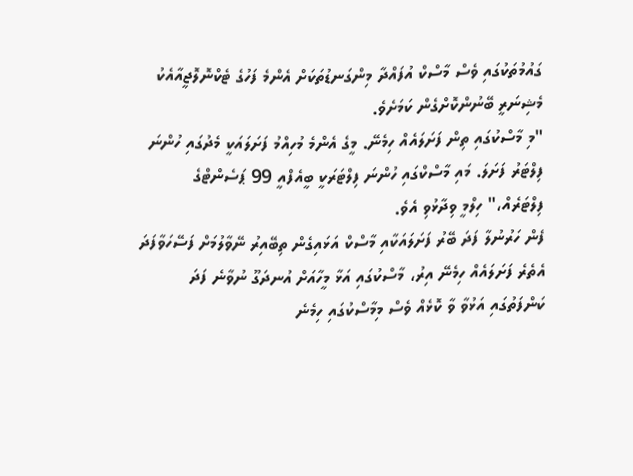ގައުމުތަކުގައި ވެސް މާސްކް އުފައްދާ މިންގަނޑުތަކަށް އެންމެ ފަހުގެ ޓެކްނޮލޮޖީއާއެކު މެޝިނަރީ ބޭނުންކޮށްގެން ކަމަށެވެ.
"މި މާސްކުގައި ތިން ފަށަލައެއް ހިމެނޭ. މީގެ އެންމެ މުހިއްމު ފަށަލައަކީ މެދުގައި ހުންނަ ފިލްޓަރު ފަށަލަ. މައި މާސްކްގައި ހުންނަ ފިލްޓަރަކީ ބީއެފްއީ 99 ޕަސެންޓްގެ ފިލްޓަރެއް،" ހިލްމީ ވިދާޅުވި އެވެ.
ފެން ހަރުނުލާ ފަދަ ބޭރު ފަށަލައަކާއި މާސްކް އަޅައިގެން ތިބޭއިރު ނޭވާލުމަށް ފަސޭހަވާފަދަ އެތެރެ ފަށަލައެއް ހިމެނޭ އިރު، މާސްކުގައި އަޅާ މީހާއަށް އުނދަގޫ ނުވާނެ ފަދަ ކަންފަތުގައި އަޅުވާ ވާ ކޮޅެއް ވެސް މިމާސްކުގައި ހިމެނެ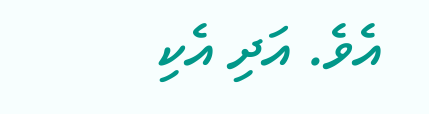އެވެ. އަދި އެކި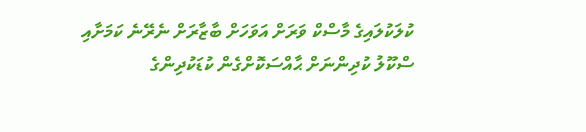ކުލަކުލައިގެ މާސްކް ވަރަށް އަވަހަށް ބާޒާރަށް ނެރޭނެ ކަމަށާއި ސްކޫލު ކުދިންނަށް ޙާއްސަކޮށްގެން ކުޑަކުދިންގެ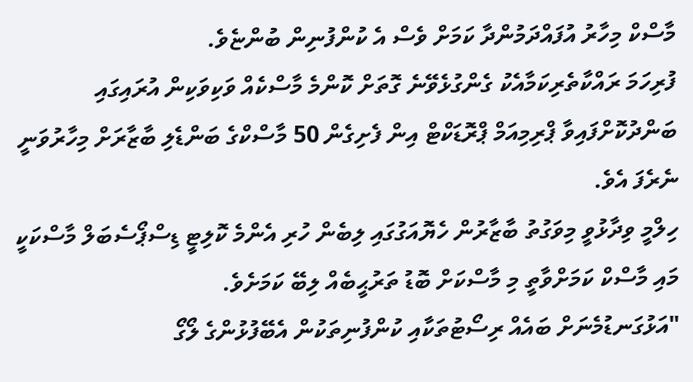މާސްކް މިހާރު އުފައްދަމުންދާ ކަމަށް ވެސް އެ ކުންފުނިން ބުންޏެވެ.
ފުރިހަމަ ރައްކާތެރިކަމާއެކު ގެންގުޅެވޭނެ ގޮތަށް ކޮންމެ މާސްކެއް ވަކިވަކިން އުރައިގައި ބަންދުކޮށްފައިވާ ޕްރިމިއަމް ޕްރޮޑަކްޓް އިން ފެށިގެން 50 މާސްކްގެ ބަންޑެލި ބާޒާރަށް މިހާރުވަނީ ނެރެފަ އެވެ.
ހިލްމީ ވިދާޅުވީ މިވަގުތު ބާޒާރުން ހެޔޮއަގުގައި ލިބެން ހުރި އެންމެ ކޮލިޓީ ޑިސްޕޯސެބަލް މާސްކަކީ މައި މާސްކް ކަމަށްވާތީ މި މާސްކަށް ބޮޑު ތަރުޙީބެއް ލިބޭ ކަމަށެވެ.
"އަޅުގަނޑުމެނަށް ބައެއް ރިސޯޓުތަކާއި ކުންފުނިތަކުން އެބޭފުޅުންގެ ލޯގޯ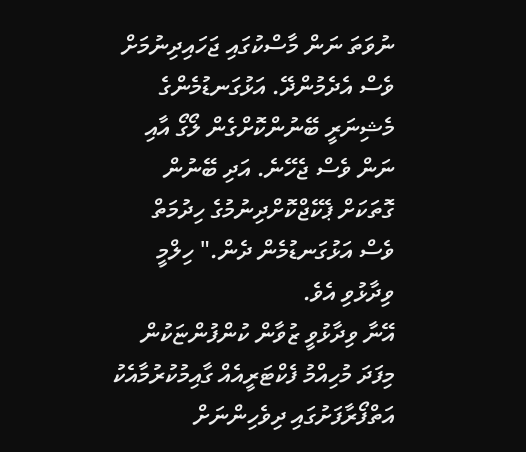ނުވަތަ ނަން މާސްކުގައި ޖަހައިދިނުމަށް ވެސް އެދެމުންދޭ. އަޅުގަނޑުމެންގެ މެޝިނަރީ ބޭނުންކޮށްގެން ލޯގޯ އާއި ނަން ވެސް ޖެހޭނެ. އަދި ބޭނުން ގޮތަކަށް ޕެކޭޖްކޮށްދިނުމުގެ ހިދުމަތް ވެސް އަޅުގަނޑުމެން ދެން." ހިލްމީ ވިދާޅުވި އެވެ.
އޭނާ ވިދާޅުވީ ޒުވާން ކުންފުންޏަކުން މިފަދަ މުހިއްމު ފެކްޓަރީއެއް ގާއިމުކުރުމާއެކު އަތްފޯރާފަށުގައި ދިވެހިންނަށް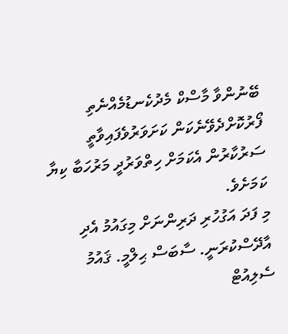ބޭނުންވާ މާސްކް މެދުކެނޑުމެއްނެތި ފޯރުކޮށްދެވޭނެކަން ކަށަވަރުވެފައިވާތީ ސަރުކާރުން އެކަމަށް ހިތްވަރުދީ މަރުހަބާ ކިޔާ ކަމަށެވެ.
މި ފަދަ އަގުހުރި ދަރިންނަށް މިގައުމު އެދި އާދޭސްކުރަނީ. ސާބަސް ޙިލްމީ. ޤައުމު ސެލިއުޓް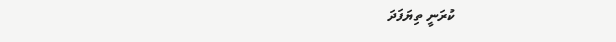ކުރަނީ ތިޔަފަދަ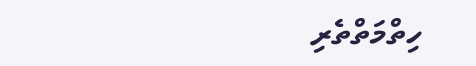ހިތްމަތްތެރި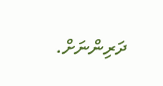ދަރިންނަށް.